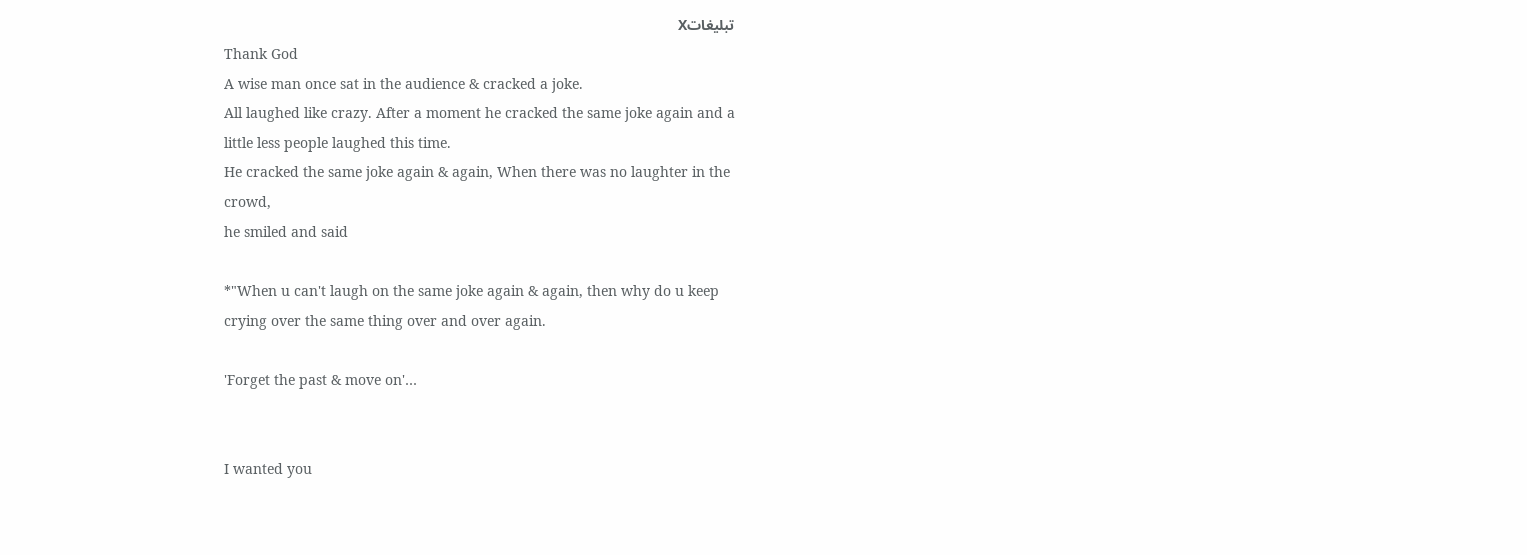تبليغاتX
Thank God
A wise man once sat in the audience & cracked a joke.
All laughed like crazy. After a moment he cracked the same joke again and a
little less people laughed this time.
He cracked the same joke again & again, When there was no laughter in the
crowd,
he smiled and said

*"When u can't laugh on the same joke again & again, then why do u keep
crying over the same thing over and over again.

'Forget the past & move on'…


I wanted you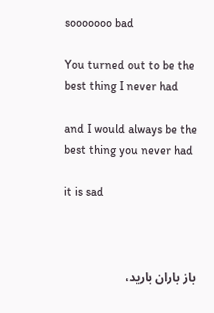sooooooo bad

You turned out to be the best thing I never had

and I would always be the best thing you never had

it is sad



باز باران بارید،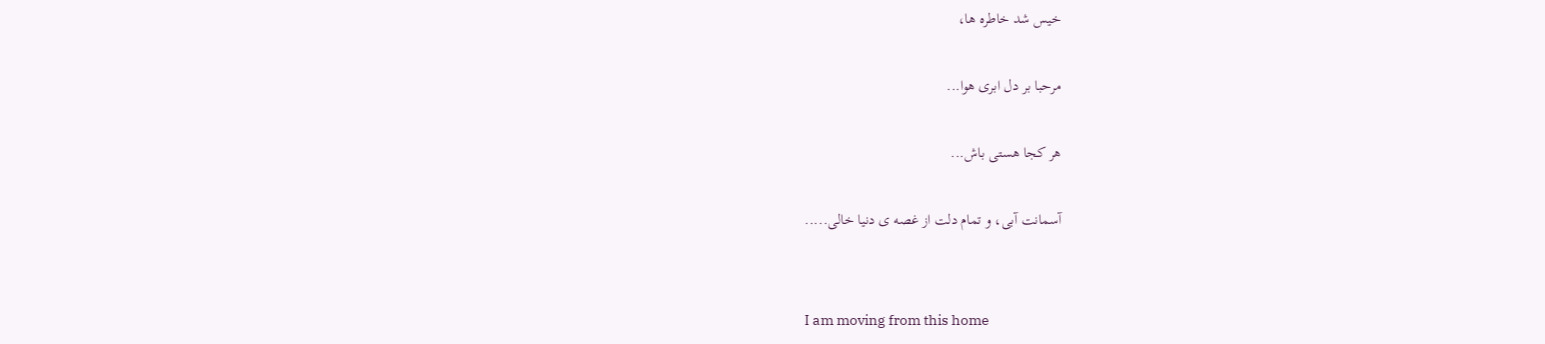خیس شد خاطره ها،

مرحبا بر دل ابری هوا...

هر کجا هستی باش...

آسمانت آبی، و تمام دلت از غصه ی دنیا خالی.....


I am moving from this home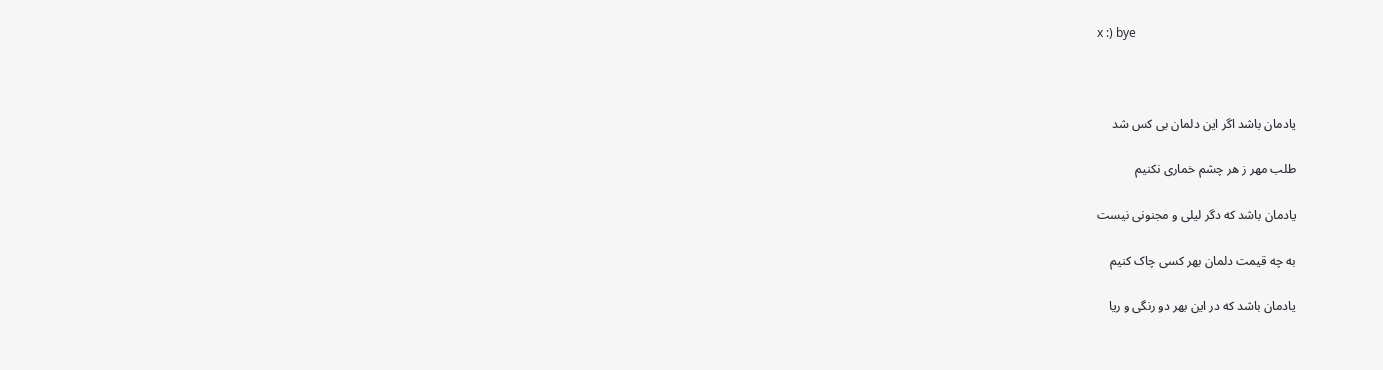x :) bye



یادمان باشد اگر این دلمان بی کس شد

طلب مهر ز هر چشم خماری نکنیم

یادمان باشد که دگر لیلی و مجنونی نیست

به چه قیمت دلمان بهر کسی چاک کنیم

یادمان باشد که در این بهر دو رنگی و ریا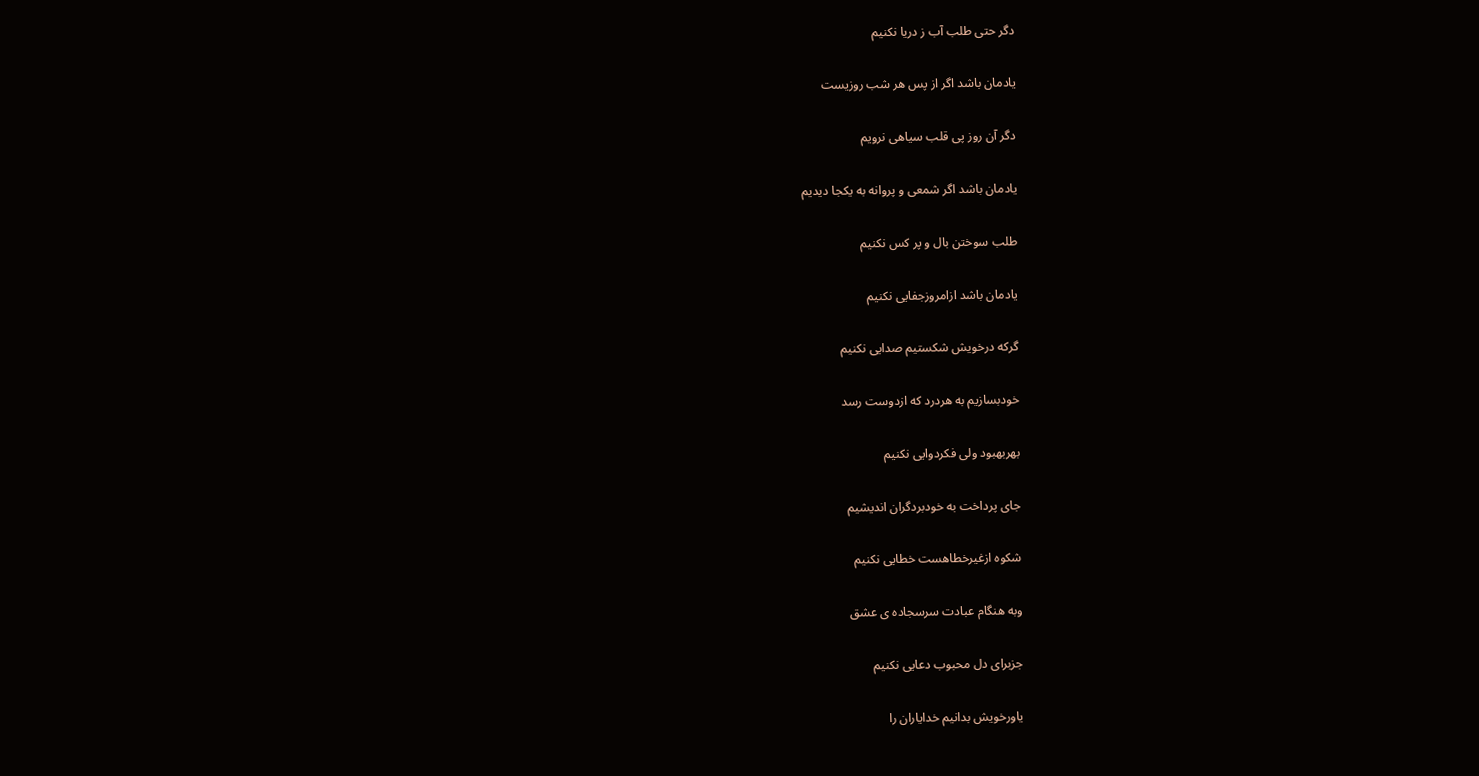دگر حتی طلب آب ز دریا نکنیم

یادمان باشد اگر از پس هر شب روزیست

دگر آن روز پی قلب سیاهی نرویم

یادمان باشد اگر شمعی و پروانه به یکجا دیدیم

طلب سوختن بال و پر کس نکنیم

یادمان باشد ازامروزجفایی نکنیم

گرکه درخویش شکستیم صدایی نکنیم

خودبسازیم به هردرد که ازدوست رسد

بهربهبود ولی فکردوایی نکنیم

جای پرداخت به خودبردگران اندیشیم

شکوه ازغیرخطاهست خطایی نکنیم

وبه هنگام عبادت سرسجاده ی عشق

جزبرای دل محبوب دعایی نکنیم

یاورخویش بدانیم خدایاران را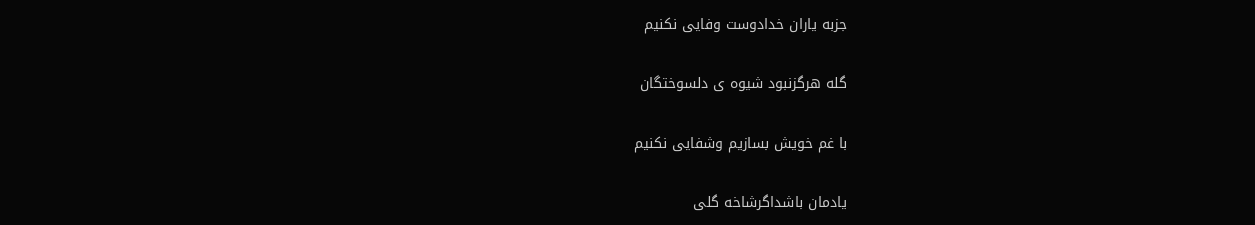جزبه یاران خدادوست وفایی نکنیم

گله هرگزنبود شیوه ی دلسوختگان

با غم خویش بسازیم وشفایی نکنیم

یادمان باشداگرشاخه گلی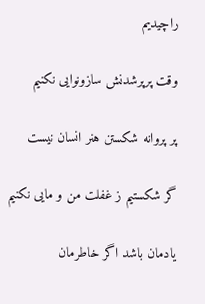راچیدیم

وقت پرپرشدنش سازونوایی نکنیم

پر پروانه شکستن هنر انسان نیست

گر شکستیم ز غفلت من و مایی نکنیم

یادمان باشد اگر خاطرمان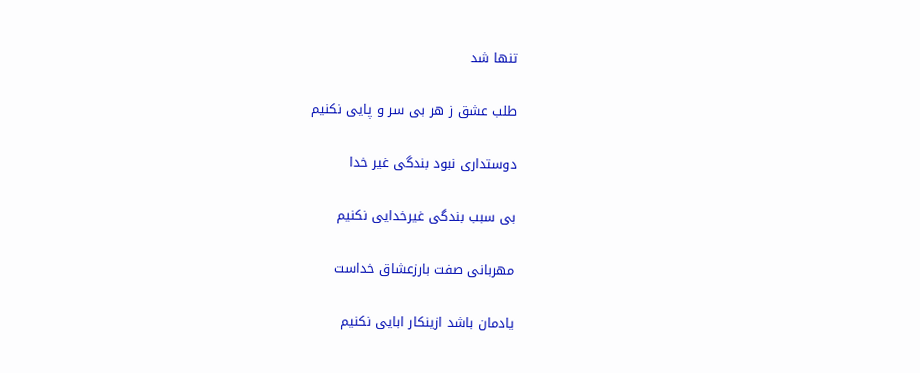تنها شد

طلب عشق ز هر بی سر و پایی نکنیم

دوستداری نبود بندگی غیر خدا

بی سبب بندگی غیرخدایی نکنیم

مهربانی صفت بارزعشاق خداست

یادمان باشد ازینکار ابایی نکنیم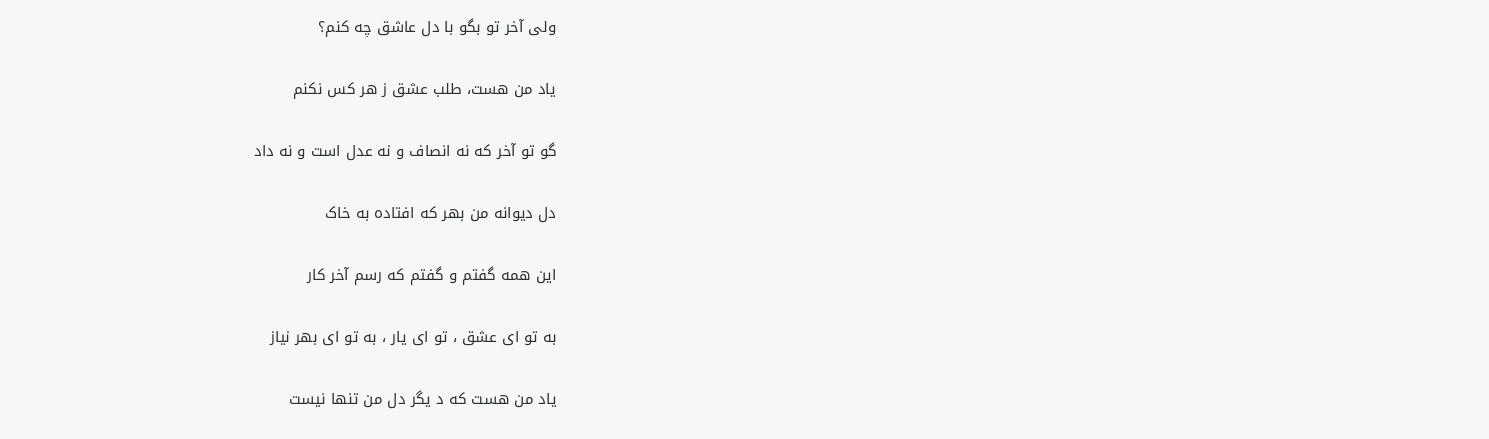ولی آخر تو بگو با دل عاشق چه کنم؟

یاد من هست، طلب عشق ز هر کس نکنم

گو تو آخر که نه انصاف و نه عدل است و نه داد

دل دیوانه من بهر که افتاده به خاک

این همه گفتم و گفتم که رسم آخر کار

به تو ای عشق ، تو ای یار ، به تو ای بهر نیاز

یاد من هست که د یگر دل من تنها نیست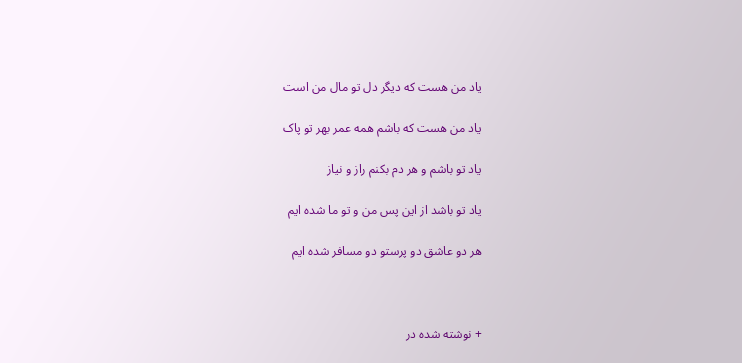یاد من هست که دیگر دل تو مال من است

یاد من هست که باشم همه عمر بهر تو پاک

یاد تو باشم و هر دم بکنم راز و نیاز

یاد تو باشد از این پس من و تو ما شده ایم

هر دو عاشق دو پرستو دو مسافر شده ایم



+ نوشته شده در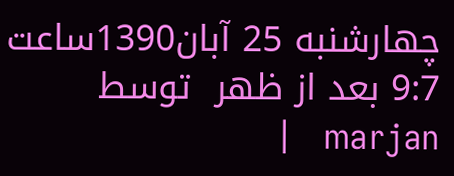چهارشنبه 25 آبان1390ساعت 9:7 بعد از ظهر  توسط  marjan   |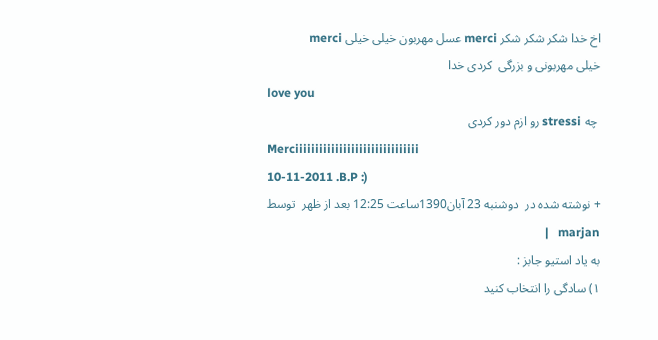اخ خدا شکر شکر شکر merci عسل مهربون خیلی خیلی merci
خیلی مهربونی و بزرگی  کردی خدا
love you
 چه stressi رو ازم دور کردی
Merciiiiiiiiiiiiiiiiiiiiiiiiiiiiiii
10-11-2011 .B.P :)
+ نوشته شده در  دوشنبه 23 آبان1390ساعت 12:25 بعد از ظهر  توسط  marjan   |
به یاد استیو جابز :
۱) سادگی را انتخاب کنید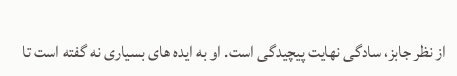از نظر جابز، سادگی نهایت پیچیدگی است. او به ایده های بسیاری نه گفته است تا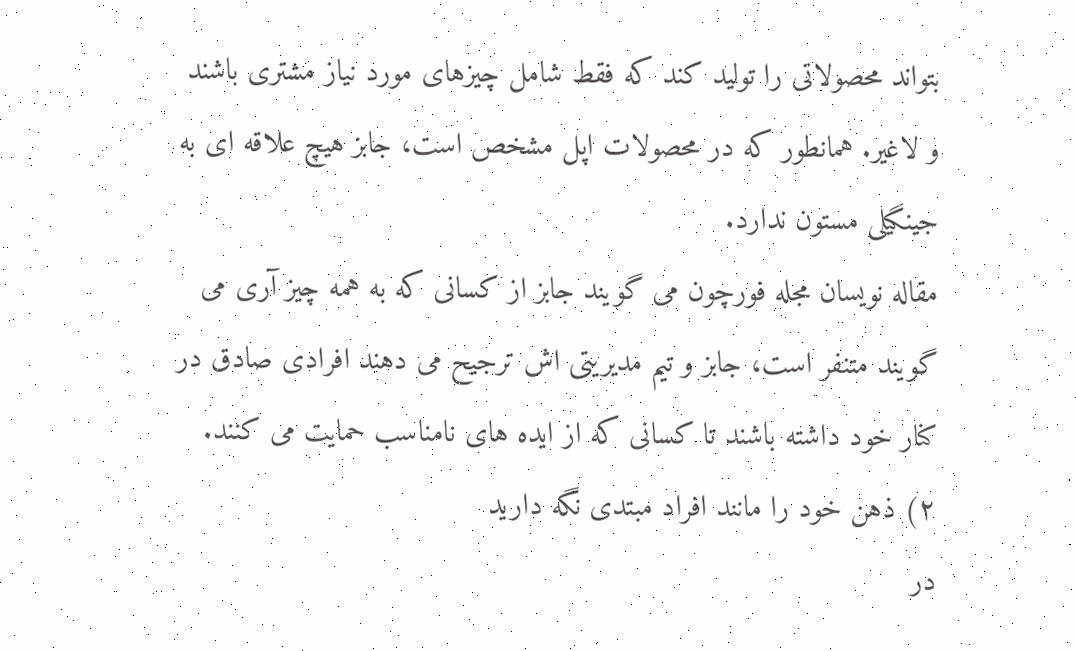بتواند محصولاتی را تولید کند که فقط شامل چیزهای مورد نیاز مشتری باشند و لاغیر. همانطور که در محصولات اپل مشخص است، جابز هیچ علاقه ای به جینگیلی مستون ندارد.
مقاله نویسان مجله فورچون می گویند جابز از کسانی که به همه چیز آری می گویند متنفر است، جابز و تیم مدیریتی اش ترجیح می دهند افرادی صادق در کنار خود داشته باشند تا کسانی که از ایده های نامناسب حمایت می کنند.
۲) ذهن خود را مانند افراد مبتدی نگه دارید
در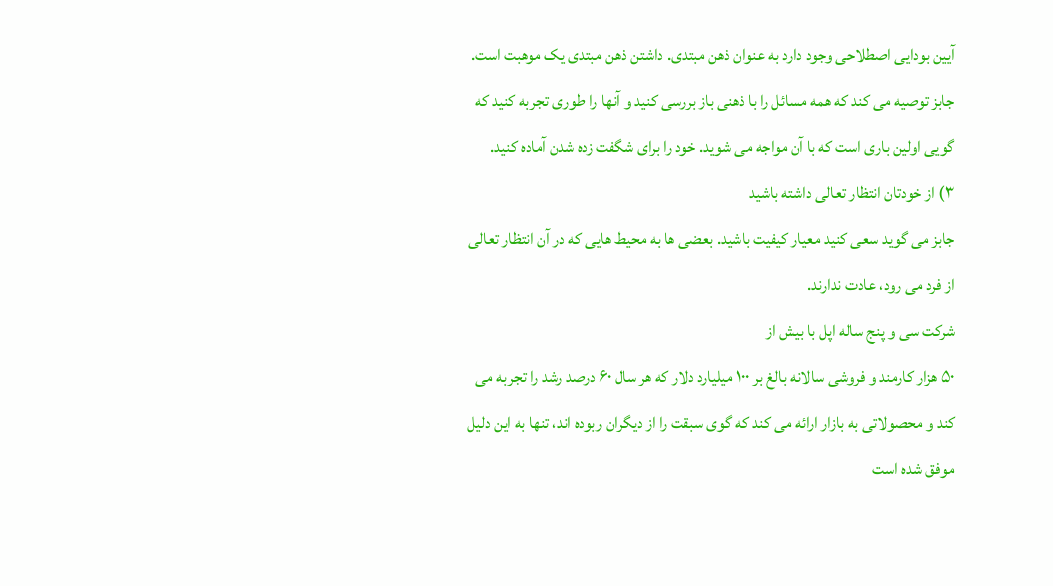آیین بودایی اصطلاحی وجود دارد به عنوان ذهن مبتدی. داشتن ذهن مبتدی یک موهبت است.
جابز توصیه می کند که همه مسائل را با ذهنی باز بررسی کنید و آنها را طوری تجربه کنید که گویی اولین باری است که با آن مواجه می شوید. خود را برای شگفت زده شدن آماده کنید.
۳) از خودتان انتظار تعالی داشته باشید
جابز می گوید سعی کنید معیار کیفیت باشید. بعضی ها به محیط هایی که در آن انتظار تعالی از فرد می رود، عادت ندارند.
شرکت سی و پنج ساله اپل با بیش از
۵۰ هزار کارمند و فروشی سالانه بالغ بر ۱۰۰ میلیارد دلار که هر سال ۶۰ درصد رشد را تجربه می کند و محصولاتی به بازار ارائه می کند که گوی سبقت را از دیگران ربوده اند، تنها به این دلیل موفق شده است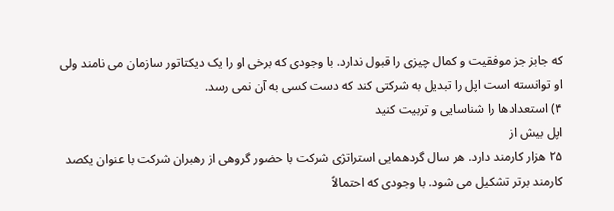که جابز جز موفقیت و کمال چیزی را قبول ندارد. با وجودی که برخی او را یک دیکتاتور سازمان می نامند ولی او توانسته است اپل را تبدیل به شرکتی کند که دست کسی به آن نمی رسد.
۴) استعدادها را شناسایی و تربیت کنید
اپل بیش از
۲۵ هزار کارمند دارد. هر سال گردهمایی استراتژی شرکت با حضور گروهی از رهبران شرکت با عنوان یکصد کارمند برتر تشکیل می شود. با وجودی که احتمالاً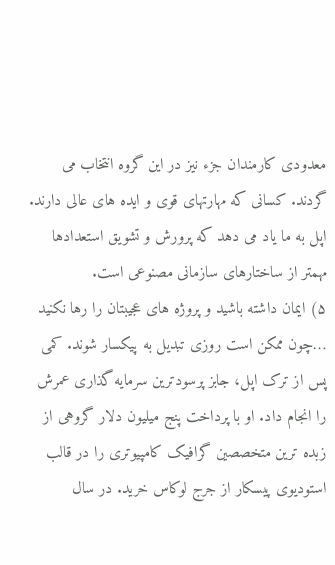معدودی کارمندان جزء نیز در این گروه انتخاب می گردند. کسانی که مهارتهای قوی و ایده های عالی دارند. اپل به ما یاد می دهد که پرورش و تشویق استعدادها مهمتر از ساختارهای سازمانی مصنوعی است.
۵) ایمان داشته باشید و پروژه های عجیبتان را رها نکنید
…چون ممکن است روزی تبدیل به پیکسار شوند. کمی پس از ترک اپل، جابز پرسودترین سرمایه گذاری عمرش را انجام داد. او با پرداخت پنج میلیون دلار گروهی از زبده ترین متخصصین گرافیک کامپیوتری را در قالب استودیوی پیسکار از جرج لوکاس خرید. در سال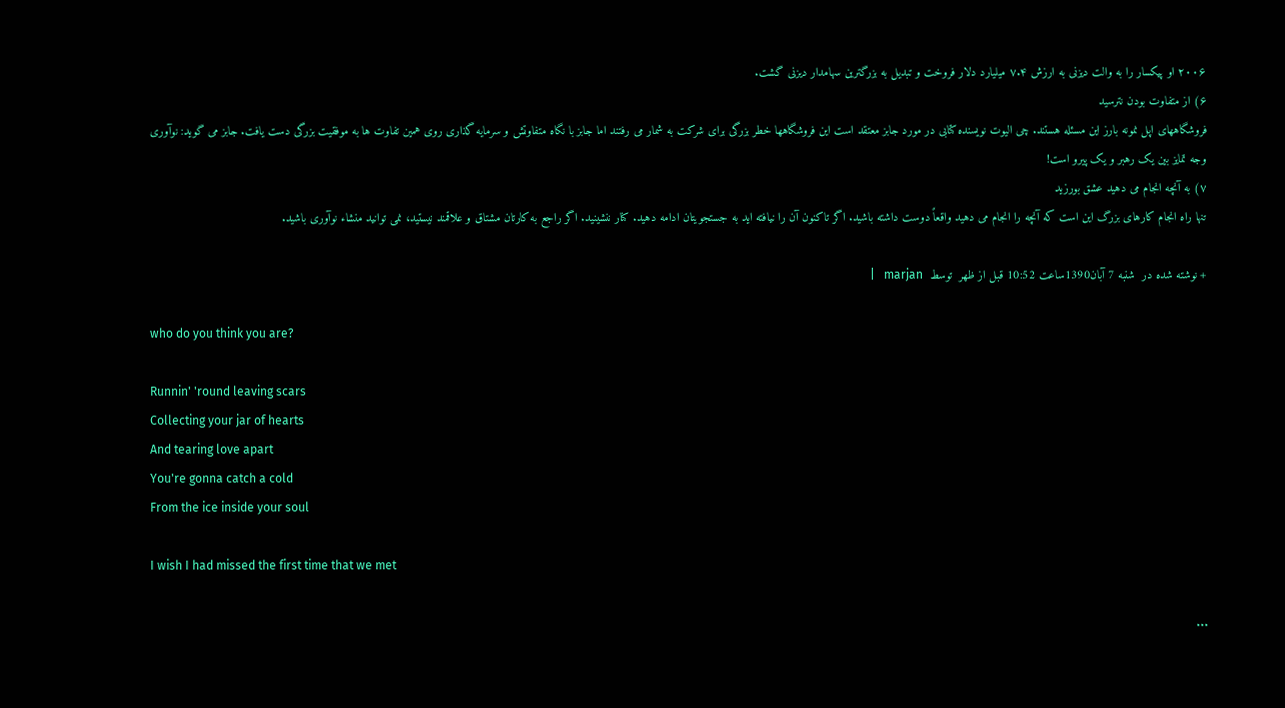۲۰۰۶ او پیکسار را به والت دیزنی به ارزش ۷.۴ میلیارد دلار فروخت و تبدیل به بزرگترین سهامدار دیزنی گشت.
۶) از متفاوت بودن نترسید
فروشگاههای اپل نمونه بارز این مسئله هستند. چی الیوت نویسنده کتابی در مورد جابز معتقد است این فروشگاهها خطر بزرگی برای شرکت به شمار می رفتند اما جابز با نگاه متفاوتش و سرمایه گذاری روی همین تفاوت ها به موفقیت بزرگی دست یافت. جابز می گوید: نوآوری وجه تمایز بین یک رهبر و یک پیرو است!
۷) به آنچه انجام می دهید عشق بورزید
تنها راه انجام کارهای بزرگ این است که آنچه را انجام می دهید واقعاً دوست داشته باشید. اگر تاکنون آن را نیافته اید به جستجویتان ادامه دهید. کنار ننشینید. اگر راجع به کارتان مشتاق و علاقمند نیستید، نمی توانید منشاء نوآوری باشید.

+ نوشته شده در  شنبه 7 آبان1390ساعت 10:52 قبل از ظهر  توسط  marjan   |

who do you think you are?

Runnin' 'round leaving scars
Collecting your jar of hearts
And tearing love apart
You're gonna catch a cold
From the ice inside your soul

I wish I had missed the first time that we met

...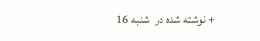+ نوشته شده در  شنبه 16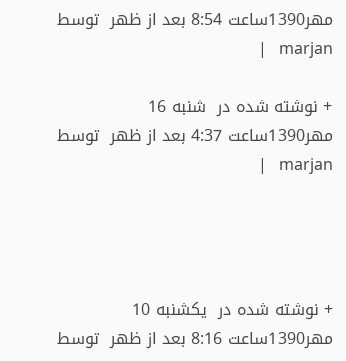مهر1390ساعت 8:54 بعد از ظهر  توسط  marjan   |

+ نوشته شده در  شنبه 16 مهر1390ساعت 4:37 بعد از ظهر  توسط  marjan   |




+ نوشته شده در  یکشنبه 10 مهر1390ساعت 8:16 بعد از ظهر  توسط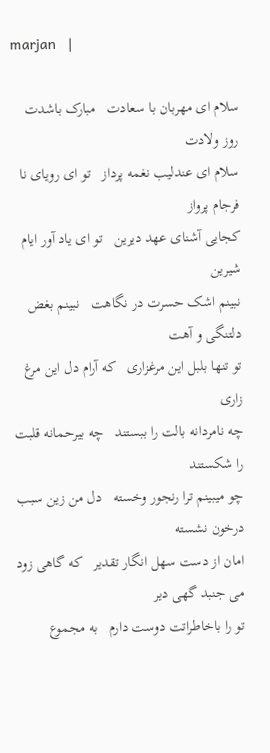marjan   |

سلام ای مهربان با سعادت   مبارک باشدت روز ولادت
سلام ای عندلیب نغمه پرداز   تو ای رویای نا فرجام پرواز
کجایی آشنای عهد دیرین   تو ای یاد آور ایام شیرین
نبینم اشک حسرت در نگاهت   نبینم بغض دلتنگی و آهت
تو تنها بلبل این مرغزاری   که آرام دل این مرغ زاری
چه نامردانه بالت را ببستند   چه بیرحمانه قلبت را شکستند
چو میبینم ترا رنجور وخسته   دل من زین سبب درخون نشسته
امان از دست سهل انگار تقدیر   که گاهی زود می جنبد گهی دیر
تو را باخاطراتت دوست دارم   به مجموع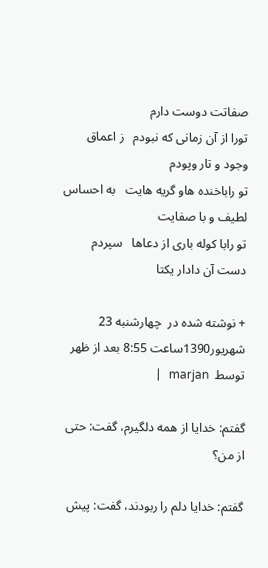صفاتت دوست دارم
تورا از آن زمانی که نبودم   ز اعماق وجود و تار وپودم
تو راباخنده هاو گریه هایت   به احساس لطیف و با صفایت
تو رابا کوله باری از دعاها   سپردم دست آن دادار یکتا

+ نوشته شده در  چهارشنبه 23 شهریور1390ساعت 8:55 بعد از ظهر  توسط  marjan   |

گفتم: خدایا از همه دلگیرم، گفت: حتی از من؟

گفتم: خدایا دلم را ربودند، گفت: پیش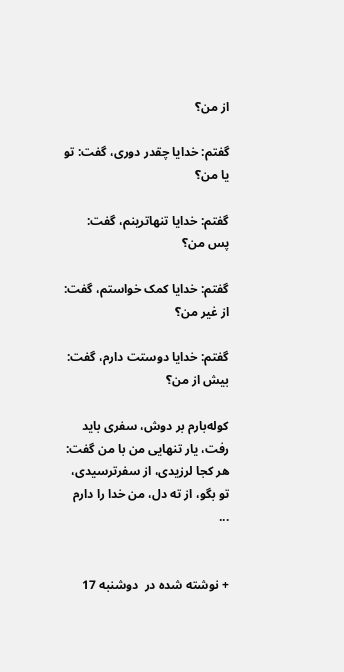از من؟

گفتم: خدایا چقدر دوری، گفت: تو یا من؟

گفتم: خدایا تنهاترینم، گفت: پس من؟

گفتم: خدایا کمک خواستم، گفت: از غیر من؟

گفتم: خدایا دوستت دارم، گفت: بیش از من؟

کوله‌بارم بر دوش، سفری باید رفت، یار تنهایی من با من گفت: هر کجا لرزیدی، از سفرترسیدی، تو بگو، از ته دل، من خدا را دارم ...


+ نوشته شده در  دوشنبه 17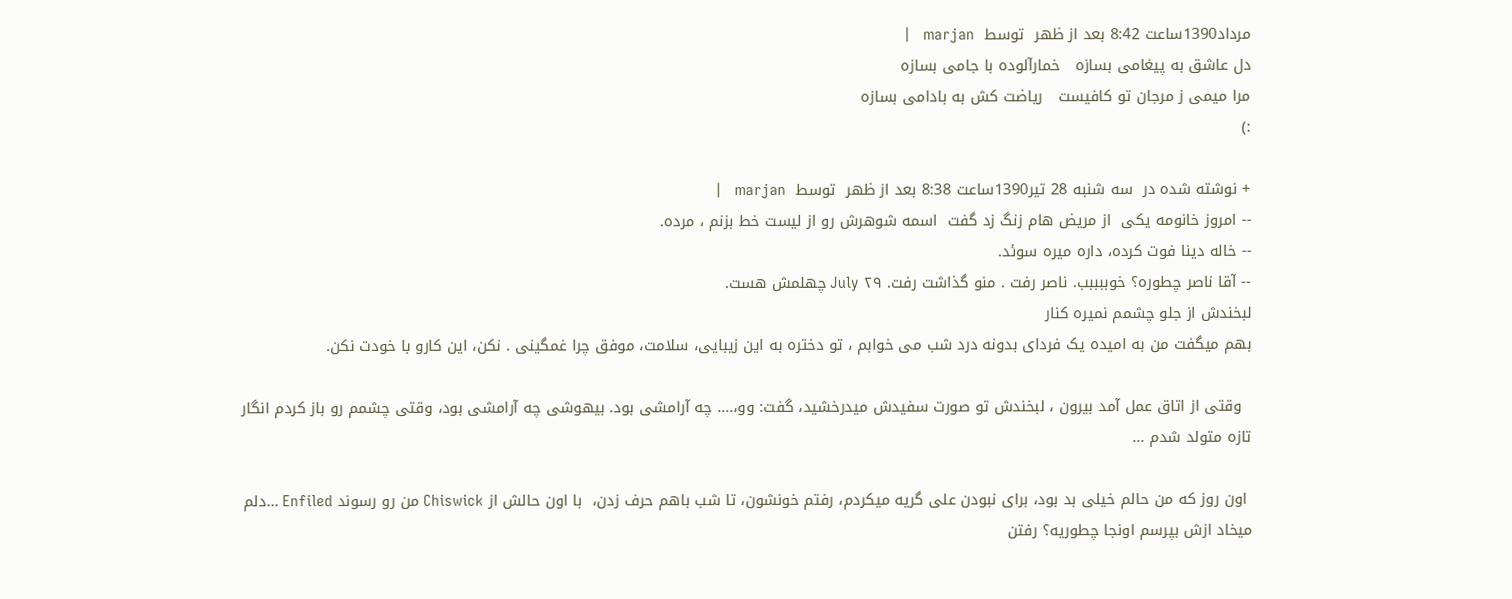مرداد1390ساعت 8:42 بعد از ظهر  توسط  marjan   |
دل عاشق به پیغامی بسازه   خمارآلوده با جامی بسازه
مرا میمی ز مرجان تو کافیست   ریاضت کش به بادامی بسازه
:)

+ نوشته شده در  سه شنبه 28 تیر1390ساعت 8:38 بعد از ظهر  توسط  marjan   |
-- امروز خانومه یکی  از مریض هام زنگ زد گفت  اسمه شوهرش رو از لیست خط بزنم ، مرده.
-- خاله دینا فوت کرده، داره میره سوئد.
-- آقا ناصر چطوره؟ خوببببب. ناصر رفت . منو گذاشت رفت. ۲۹ July چهلمش هست.
لبخندش از جلو چشمم نمیره کنار
بهم میگفت من به امیده یک فردای بدونه درد شب می خوابم ، تو دختره به این زیبایی، سلامت، موفق چرا غمگینی . نکن، این کارو با خودت نکن.

  وقتی از اتاق عمل آمد بیرون ، لبخندش تو صورت سفیدش میدرخشید، گفت: وو،.... چه آرامشی بود. بیهوشی چه آرامشی بود، وقتی چشمم رو باز کردم انگار تازه متولد شدم ...

 اون روز که من حالم خیلی بد بود، برای نبودن علی گریه میکردم، رفتم خونشون، تا شب باهم حرف زدن،  با اون حالش از Chiswick من رو رسوند Enfiled ...دلم میخاد ازش بپرسم اونجا چطوریه؟ رفتن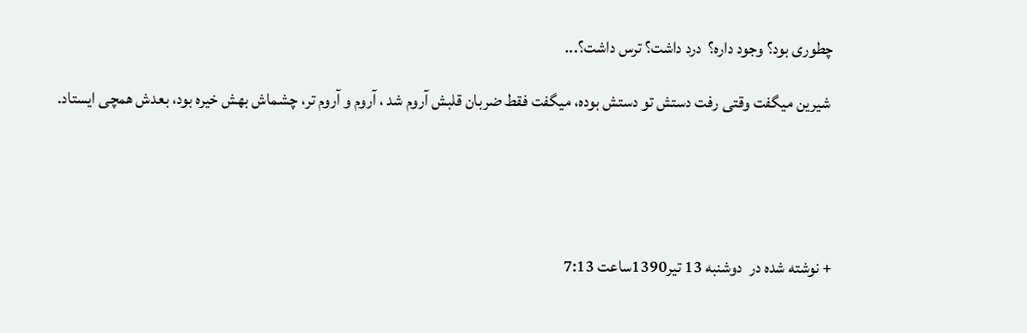چطوری بود؟ وجود داره؟  درد داشت؟ ترس داشت؟...

 شیرین میگفت وقتی رفت دستش تو دستش بوده، میگفت فقط ضربان قلبش آروم شد ، آروم و آروم تر، چشماش بهش خیره بود، بعدش همچی ایستاد.





+ نوشته شده در  دوشنبه 13 تیر1390ساعت 7:13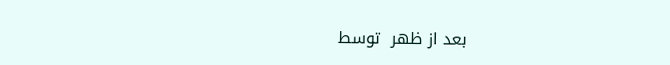بعد از ظهر  توسط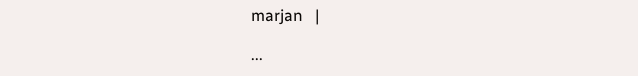marjan   |

...